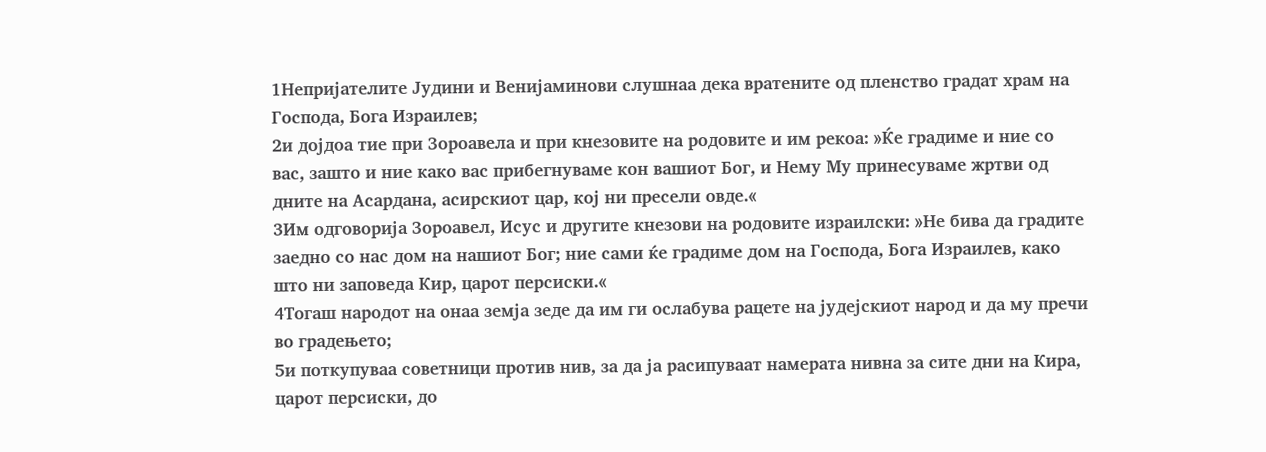1Непријателите Јудини и Венијаминови слушнаа дека вратените од пленство градат храм на Господа, Бога Израилев;
2и дојдоа тие при Зороавела и при кнезовите на родовите и им рекоа: »Ќе градиме и ние со вас, зашто и ние како вас прибегнуваме кон вашиот Бог, и Нему Му принесуваме жртви од дните на Асардана, асирскиот цар, кој ни пресели овде.«
3Им одговорија Зороавел, Исус и другите кнезови на родовите израилски: »Не бива да градите заедно со нас дом на нашиот Бог; ние сами ќе градиме дом на Господа, Бога Израилев, како што ни заповеда Кир, царот персиски.«
4Тогаш народот на онаа земја зеде да им ги ослабува рацете на јудејскиот народ и да му пречи во градењето;
5и поткупуваа советници против нив, за да ја расипуваат намерата нивна за сите дни на Кира, царот персиски, до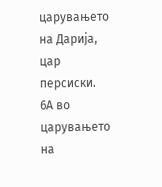царувањето на Дарија, цар персиски.
6А во царувањето на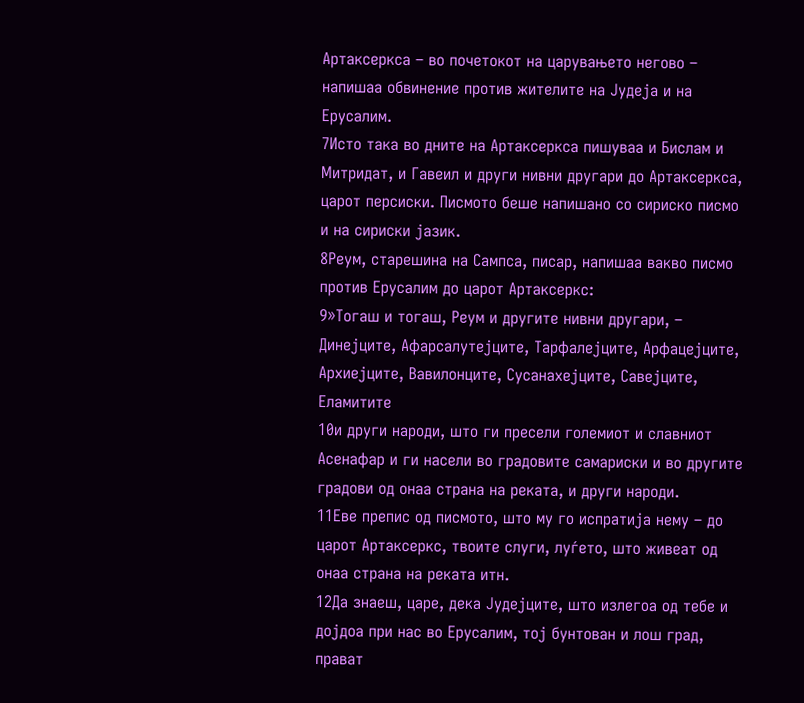Артаксеркса – во почетокот на царувањето негово – напишаа обвинение против жителите на Јудеја и на Ерусалим.
7Исто така во дните на Артаксеркса пишуваа и Бислам и Митридат, и Гавеил и други нивни другари до Артаксеркса, царот персиски. Писмото беше напишано со сириско писмо и на сириски јазик.
8Реум, старешина на Сампса, писар, напишаа вакво писмо против Ерусалим до царот Артаксеркс:
9»Тогаш и тогаш, Реум и другите нивни другари, – Динејците, Афарсалутејците, Тарфалејците, Арфацејците, Архиејците, Вавилонците, Сусанахејците, Савејците, Еламитите
10и други народи, што ги пресели големиот и славниот Асенафар и ги насели во градовите самариски и во другите градови од онаа страна на реката, и други народи.
11Еве препис од писмото, што му го испратија нему – до царот Артаксеркс, твоите слуги, луѓето, што живеат од онаа страна на реката итн.
12Да знаеш, царе, дека Јудејците, што излегоа од тебе и дојдоа при нас во Ерусалим, тој бунтован и лош град, прават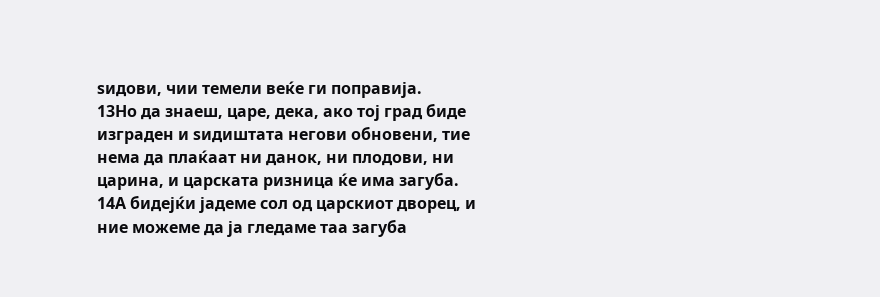ѕидови, чии темели веќе ги поправија.
13Но да знаеш, царе, дека, ако тој град биде изграден и ѕидиштата негови обновени, тие нема да плаќаат ни данок, ни плодови, ни царина, и царската ризница ќе има загуба.
14А бидејќи јадеме сол од царскиот дворец, и ние можеме да ја гледаме таа загуба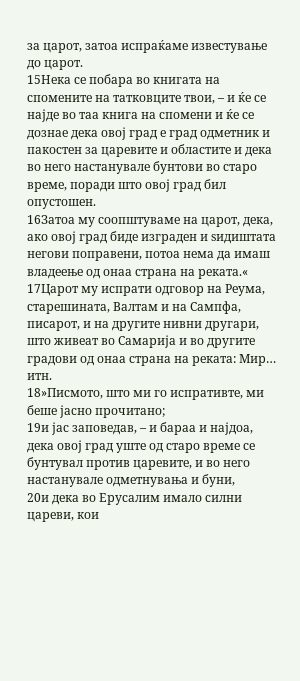за царот, затоа испраќаме известување до царот.
15Нека се побара во книгата на спомените на татковците твои, – и ќе се најде во таа книга на спомени и ќе се дознае дека овој град е град одметник и пакостен за царевите и областите и дека во него настанувале бунтови во старо време, поради што овој град бил опустошен.
16Затоа му соопштуваме на царот, дека, ако овој град биде изграден и ѕидиштата негови поправени, потоа нема да имаш владеење од онаа страна на реката.«
17Царот му испрати одговор на Реума, старешината, Валтам и на Сампфа, писарот, и на другите нивни другари, што живеат во Самарија и во другите градови од онаа страна на реката: Мир… итн.
18»Писмото, што ми го испративте, ми беше јасно прочитано;
19и јас заповедав, – и бараа и најдоа, дека овој град уште од старо време се бунтувал против царевите, и во него настанувале одметнувања и буни,
20и дека во Ерусалим имало силни цареви, кои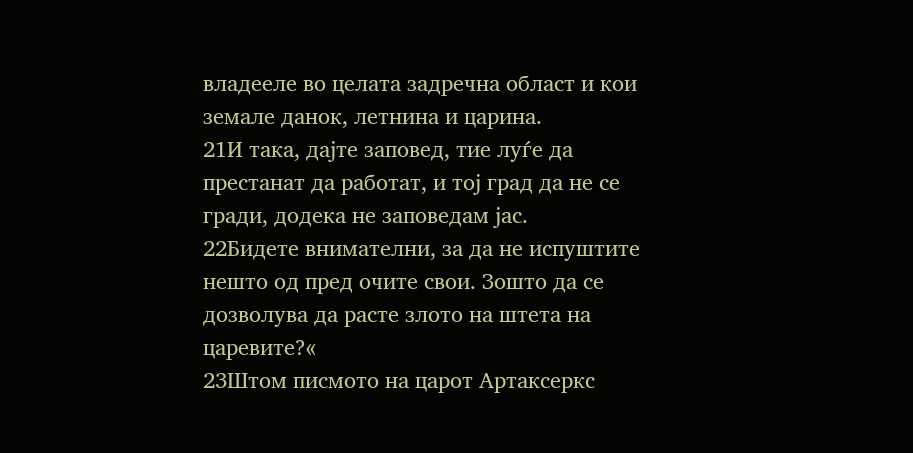владееле во целата задречна област и кои земале данок, летнина и царина.
21И така, дајте заповед, тие луѓе да престанат да работат, и тој град да не се гради, додека не заповедам јас.
22Бидете внимателни, за да не испуштите нешто од пред очите свои. Зошто да се дозволува да расте злото на штета на царевите?«
23Штом писмото на царот Артаксеркс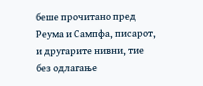беше прочитано пред Реума и Сампфа, писарот, и другарите нивни, тие без одлагање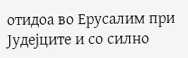отидоа во Ерусалим при Јудејците и со силно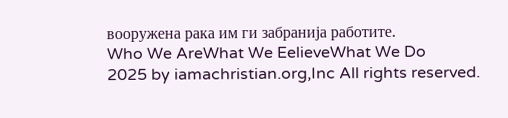вооружена рака им ги забранија работите.
Who We AreWhat We EelieveWhat We Do
2025 by iamachristian.org,Inc All rights reserved.